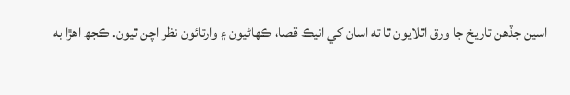اسين جڏهن تاريخ جا ورق اٿلايون ٿا ته اسان کي انيڪ قصا، ڪهاڻيون ۽ وارتائون نظر اچن ٿيون. ڪجھ اهڙا به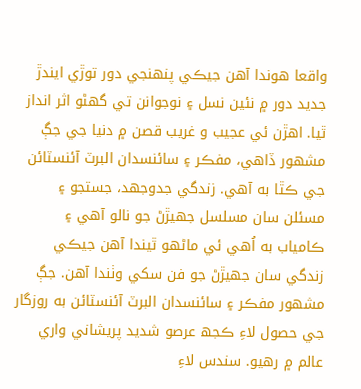واقعا هوندا آهن جيڪي پنهنجي دور توڙي ايندڙ جديد دور ۾ نئين نسل ۽ نوجوانن تي گهڻو اثر انداز ٿيا. اهڙن ئي عجيب و غريب قصن ۾ دنيا جي جڳ مشهور ڏاهي، مفڪر ۽ سائنسدان البرٽ آئنسٽائن جي ڪٿا به آهي. زندگي جدوجهد، جستجو ۽ مسئلن سان مسلسل جهيڙڻ جو نالو آهي ۽ ڪامياب به اُهي ئي ماڻهو ٿيندا آهن جيڪي زندگي سان جهيڙڻ جو فن سکي وٺندا آهن. جڳ مشهور مفڪر ۽ سائنسدان البرٽ آئنسٽائن به روزگار جي حصول لاءِ ڪجھ عرصو شديد پريشاني واري عالم ۾ رهيو. سندس لاءِ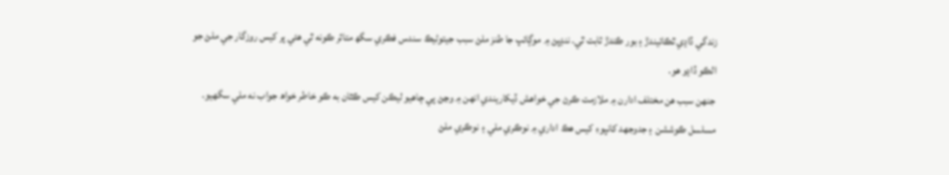زندگي ڏاڍي ٿڪائيندڙ ۽ بور ڪندڙ ثابت ٿي. ننڍپڻ ۾ موڳائپ جا طنز ملڻ سبب جيتوڻيڪ سندس فڪري سگھ متاثر ڪونه ٿي هئي پر کيس روزگار جي ملڻ جو الڪو ڏاڍو هو.
جنهن سبب هن مختلف ادارن ۾ ملازمت ڪرڻ جي خواهش ڏيکاريندي انهن ۾ وڃڻ پي چاهيو ليڪن کيس ڪٿان به ڪو خاطر خواھ جواب نه ملي سگهيو. مسلسل ڪوششن ۽ جدوجهد کانپوءِ کيس هڪ اداري ۾ نوڪري ملي ۽ نوڪري ملڻ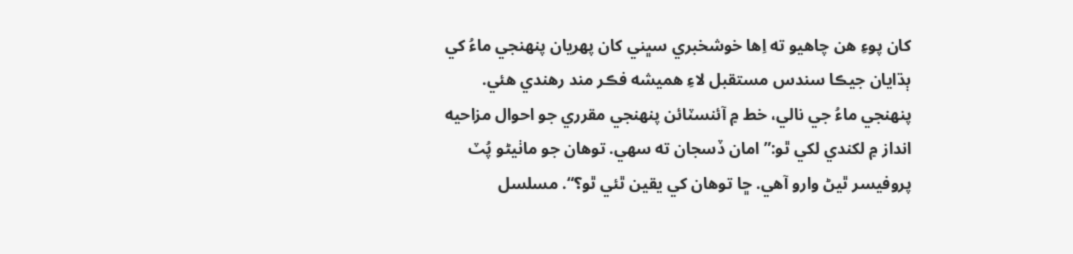کان پوءِ هن چاهيو ته اِها خوشخبري سڀني کان پهريان پنهنجي ماءُ کي ٻڌايان جيڪا سندس مستقبل لاءِ هميشه فڪر مند رهندي هئي. پنهنجي ماءُ جي نالي، خط ۾ آئنسٽائن پنهنجي مقرري جو احوال مزاحيه انداز ۾ لکندي لکي ٿو:” امان ڏسجان ته سهي. توهان جو ماٺيڻو پُٽ پروفيسر ٿيڻ وارو آهي. ڇا توهان کي يقين ٿئي ٿو؟“. مسلسل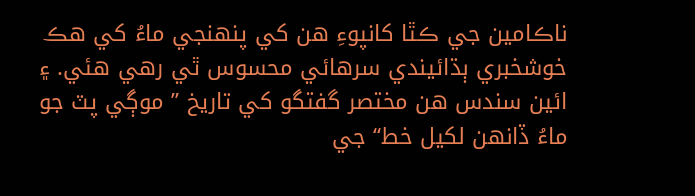ناڪامين جي ڪٿا کانپوءِ هن کي پنهنجي ماءُ کي هڪ خوشخبري ٻڌائيندي سرهائي محسوس ٿي رهي هئي. ۽ ائين سندس هن مختصر گفتگو کي تاريخ ” موڳي پٽ جو ماءُ ڏانهن لکيل خط“ جي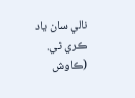نالي سان ياد ڪري ٿي.
(ڪاوش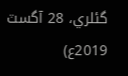گئلري، 28 آگسٽ 2019ع)